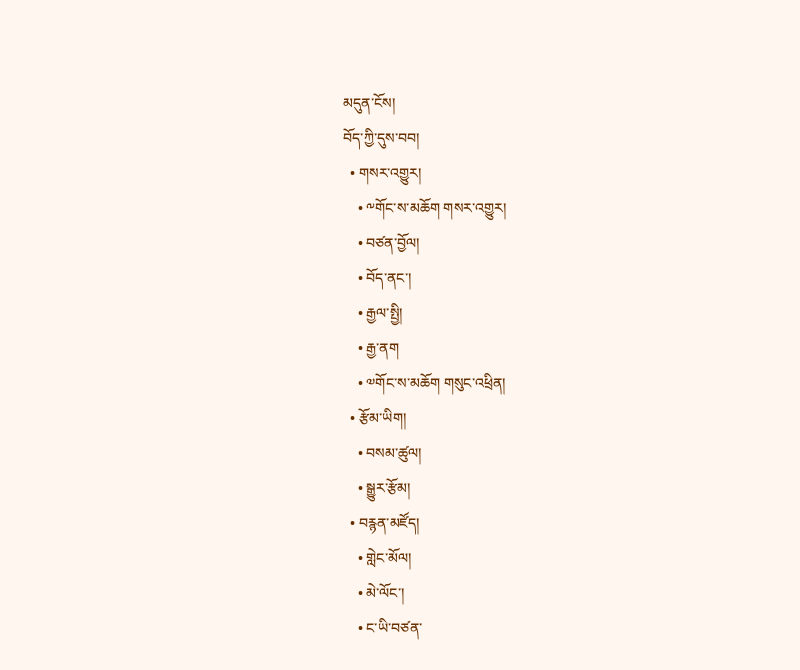མདུན་ངོས།
བོད་ཀྱི་དུས་བབ།
  • གསར་འགྱུར།
    • ༸གོང་ས་མཆོག གསར་འགྱུར།
    • བཙན་བྱོལ།
    • བོད་ནང་།
    • རྒྱལ་སྤྱི།
    • རྒྱ་ནག
    • ༧གོང་ས་མཆོག གསུང་འཕྲིན།
  • རྩོམ་ཡིག།
    • བསམ་ཚུལ།
    • སྒྱུར་རྩོམ།
  • བརྙན་མཛོད།
    • གླེང་མོལ།
    • མེ་ལོང་།
    • ང་ཡི་བཙན་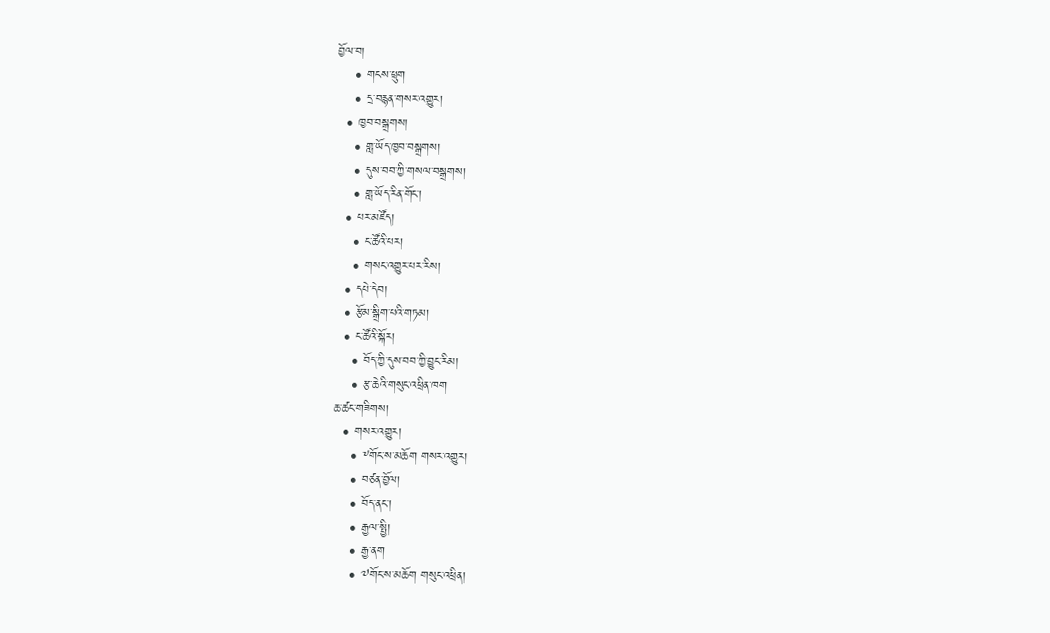བྱོལ་བ།
    • གངས་ཕྲུག
    • དྲ་བརྙན་གསར་འགྱུར།
  • ཁྱབ་བསྒྲགས།
    • གླ་ཡོད་ཁྱབ་བསྒྲགས།
    • དུས་བབ་ཀྱི་གསལ་བསྒྲགས།
    • གླ་ཡོད་རིན་གོང་།
  • པར་མཛོད།
    • ང་ཚོའི་པར།
    • གསང་འགྱུར་པར་རིས།
  • དཔེ་དེབ།
  • རྩོམ་སྒྲིག་པའི་གཏམ།
  • ང་ཚོའི་སྐོར།
    • བོད་ཀྱི་དུས་བབ་ཀྱི་བྱུང་རིམ།
    • རྩ་ཆེའི་གསུང་འཕྲིན་ཁག
ཆ་ཚང་གཟིགས།
  • གསར་འགྱུར།
    • ༸གོང་ས་མཆོག གསར་འགྱུར།
    • བཙན་བྱོལ།
    • བོད་ནང་།
    • རྒྱལ་སྤྱི།
    • རྒྱ་ནག
    • ༧གོང་ས་མཆོག གསུང་འཕྲིན།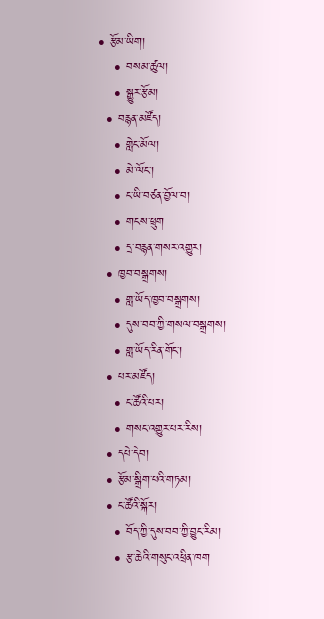• རྩོམ་ཡིག།
    • བསམ་ཚུལ།
    • སྒྱུར་རྩོམ།
  • བརྙན་མཛོད།
    • གླེང་མོལ།
    • མེ་ལོང་།
    • ང་ཡི་བཙན་བྱོལ་བ།
    • གངས་ཕྲུག
    • དྲ་བརྙན་གསར་འགྱུར།
  • ཁྱབ་བསྒྲགས།
    • གླ་ཡོད་ཁྱབ་བསྒྲགས།
    • དུས་བབ་ཀྱི་གསལ་བསྒྲགས།
    • གླ་ཡོད་རིན་གོང་།
  • པར་མཛོད།
    • ང་ཚོའི་པར།
    • གསང་འགྱུར་པར་རིས།
  • དཔེ་དེབ།
  • རྩོམ་སྒྲིག་པའི་གཏམ།
  • ང་ཚོའི་སྐོར།
    • བོད་ཀྱི་དུས་བབ་ཀྱི་བྱུང་རིམ།
    • རྩ་ཆེའི་གསུང་འཕྲིན་ཁག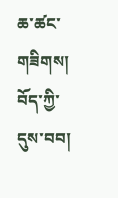ཆ་ཚང་གཟིགས།
བོད་ཀྱི་དུས་བབ།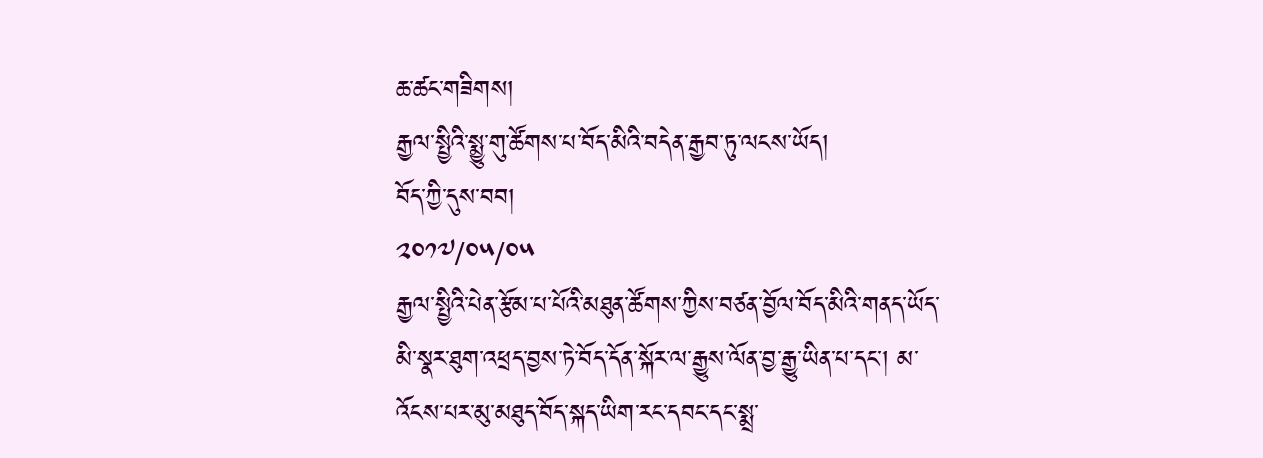ཆ་ཚང་གཟིགས།
རྒྱལ་སྤྱིའི་སྨྱུ་གུ་ཚོགས་པ་བོད་མིའི་བདེན་རྒྱབ་ཏུ་ལངས་ཡོད།
བོད་ཀྱི་དུས་བབ།
༢༠༡༧/༠༥/༠༥
རྒྱལ་སྤྱིའི་པེན་རྩོམ་པ་པོའི་མཐུན་ཚོགས་ཀྱིས་བཙན་བྱོལ་བོད་མིའི་གནད་ཡོད་མི་སྣར་ཐུག་འཕྲད་བྱས་ཏེ་བོད་དོན་སྐོར་ལ་རྒྱུས་ལོན་བྱ་རྒྱུ་ཡིན་པ་དང་། མ་འོངས་པར་མུ་མཐུད་བོད་སྐད་ཡིག་རང་དབང་དང་སྨྲ་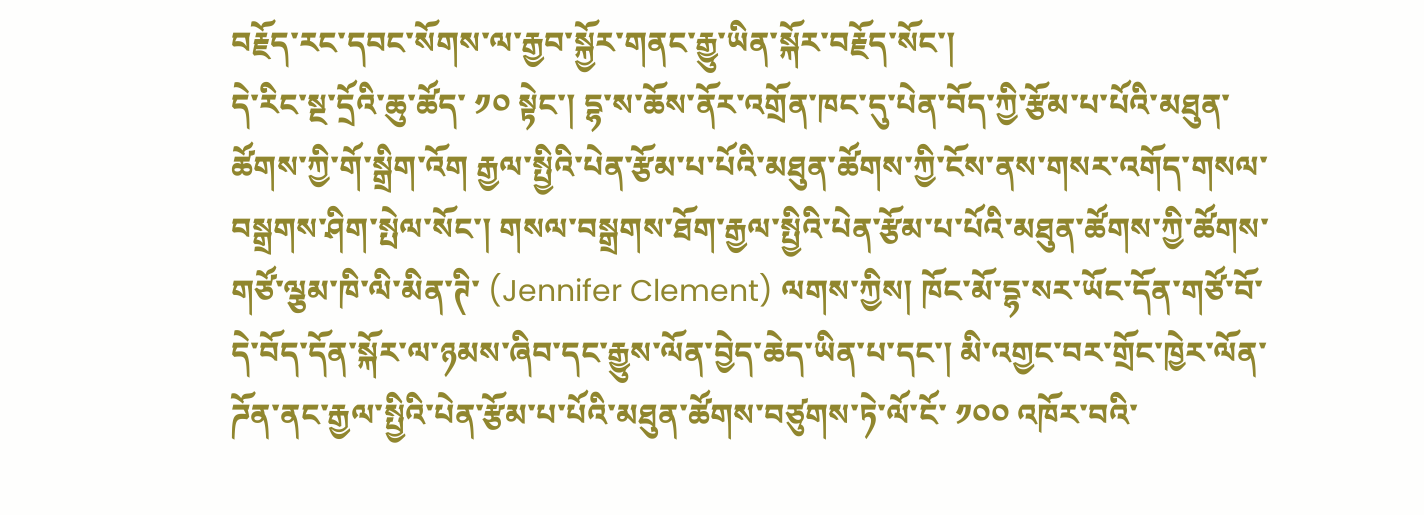བརྗོད་རང་དབང་སོགས་ལ་རྒྱབ་སྐྱོར་གནང་རྒྱུ་ཡིན་སྐོར་བརྗོད་སོང་།
དེ་རིང་སྔ་དྲོའི་ཆུ་ཚོད་ ༡༠ སྟེང་། དྷ་ས་ཆོས་ནོར་འགྲོན་ཁང་དུ་པེན་བོད་ཀྱི་རྩོམ་པ་པོའི་མཐུན་ཚོགས་ཀྱི་གོ་སྒྲིག་འོག རྒྱལ་སྤྱིའི་པེན་རྩོམ་པ་པོའི་མཐུན་ཚོགས་ཀྱི་ངོས་ནས་གསར་འགོད་གསལ་བསྒྲགས་ཤིག་སྤེལ་སོང་། གསལ་བསྒྲགས་ཐོག་རྒྱལ་སྤྱིའི་པེན་རྩོམ་པ་པོའི་མཐུན་ཚོགས་ཀྱི་ཚོགས་གཙོ་ལྕམ་ཁི་ལི་མིན་ཊི་ (Jennifer Clement) ལགས་ཀྱིས། ཁོང་མོ་དྷ་སར་ཡོང་དོན་གཙོ་བོ་དེ་བོད་དོན་སྐོར་ལ་ཉམས་ཞིབ་དང་རྒྱུས་ལོན་བྱེད་ཆེད་ཡིན་པ་དང་། མི་འགྱང་བར་གྲོང་ཁྱེར་ལོན་ཌོན་ནང་རྒྱལ་སྤྱིའི་པེན་རྩོམ་པ་པོའི་མཐུན་ཚོགས་བཙུགས་ཏེ་ལོ་ངོ་ ༡༠༠ འཁོར་བའི་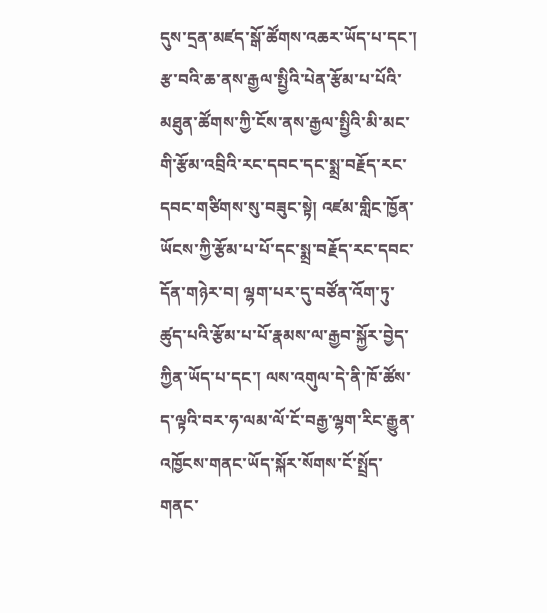དུས་དྲན་མཛད་སྒོ་ཚོགས་འཆར་ཡོད་པ་དང་། རྩ་བའི་ཆ་ནས་རྒྱལ་སྤྱིའི་པེན་རྩོམ་པ་པོའི་མཐུན་ཚོགས་ཀྱི་ངོས་ནས་རྒྱལ་སྤྱིའི་མི་མང་གི་རྩོམ་འབྲིའི་རང་དབང་དང་སྨྲ་བརྗོད་རང་དབང་གཙིགས་སུ་བཟུང་སྟེ། འཛམ་གླིང་ཁྱོན་ཡོངས་ཀྱི་རྩོམ་པ་པོ་དང་སྨྲ་བརྗོད་རང་དབང་དོན་གཉེར་བ། ལྷག་པར་དུ་བཙོན་འོག་ཏུ་ཚུད་པའི་རྩོམ་པ་པོ་རྣམས་ལ་རྒྱབ་སྐྱོར་བྱེད་ཀྱིན་ཡོད་པ་དང་། ལས་འགུལ་དེ་ནི་ཁོ་ཚོས་ད་ལྟའི་བར་ཧ་ལམ་ལོ་ངོ་བརྒྱ་ལྷག་རིང་རྒྱུན་འཁྱོངས་གནང་ཡོད་སྐོར་སོགས་ངོ་སྤྲོད་གནང་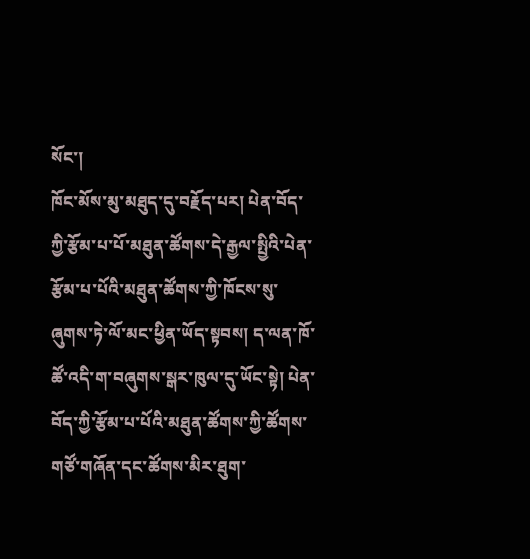སོང་།
ཁོང་མོས་མུ་མཐུད་དུ་བརྗོད་པར། པེན་བོད་ཀྱི་རྩོམ་པ་པོ་མཐུན་ཚོགས་དེ་རྒྱལ་སྤྱིའི་པེན་རྩོམ་པ་པོའི་མཐུན་ཚོགས་ཀྱི་ཁོངས་སུ་ཞུགས་ཏེ་ལོ་མང་ཕྱིན་ཡོད་སྟབས། ད་ལན་ཁོ་ཚོ་འདི་ག་བཞུགས་སྒར་ཁུལ་དུ་ཡོང་སྟེ། པེན་བོད་ཀྱི་རྩོམ་པ་པོའི་མཐུན་ཚོགས་ཀྱི་ཚོགས་གཙོ་གཞོན་དང་ཚོགས་མིར་ཐུག་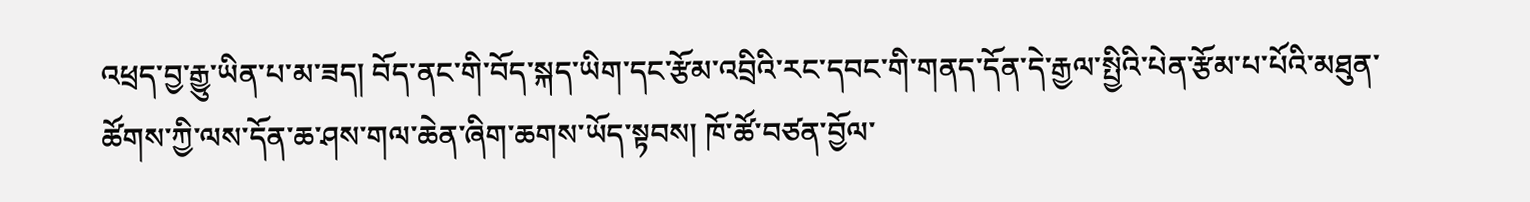འཕྲད་བྱ་རྒྱུ་ཡིན་པ་མ་ཟད། བོད་ནང་གི་བོད་སྐད་ཡིག་དང་རྩོམ་འབྲིའི་རང་དབང་གི་གནད་དོན་དེ་རྒྱལ་སྤྱིའི་པེན་རྩོམ་པ་པོའི་མཐུན་ཚོགས་ཀྱི་ལས་དོན་ཆ་ཤས་གལ་ཆེན་ཞིག་ཆགས་ཡོད་སྟབས། ཁོ་ཚོ་བཙན་བྱོལ་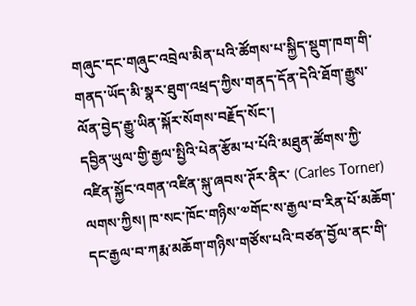གཞུང་དང་གཞུང་འབྲེལ་མིན་པའི་ཚོགས་པ་སྐྱིད་སྡུག་ཁག་གི་གནད་ཡོད་མི་སྣར་ཐུག་འཕྲད་ཀྱིས་གནད་དོན་དེའི་ཐོག་རྒྱུས་ལོན་བྱེད་རྒྱུ་ཡིན་སྐོར་སོགས་བརྗོད་སོང་།
དབྱིན་ཡུལ་གྱི་རྒྱལ་སྤྱིའི་པེན་རྩོམ་པ་པོའི་མཐུན་ཚོགས་ཀྱི་འཛིན་སྐྱོང་འགན་འཛིན་སྐུ་ཞབས་ཊོར་ནིར་ (Carles Torner) ལགས་ཀྱིས། ཁ་སང་ཁོང་གཉིས་༧གོང་ས་རྒྱལ་བ་རིན་པོ་མཆོག་དང་རྒྱལ་བ་ཀརྨ་མཆོག་གཉིས་གཙོས་པའི་བཙན་བྱོལ་ནང་གི་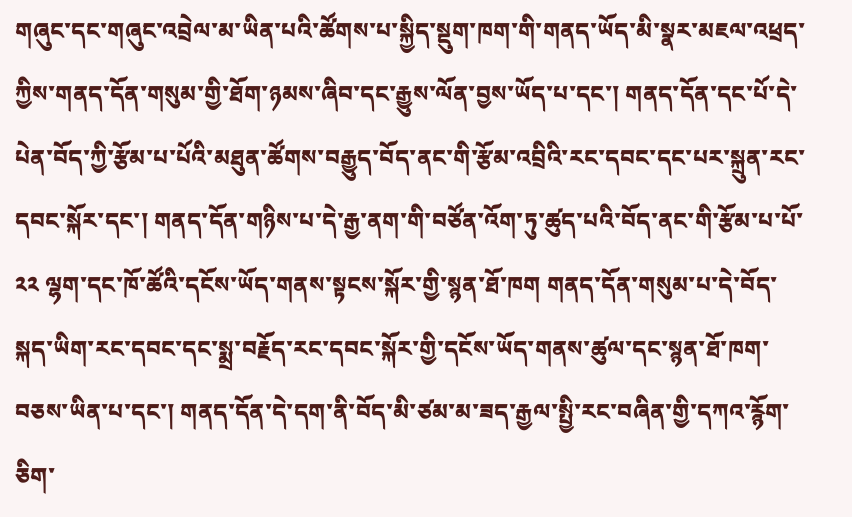གཞུང་དང་གཞུང་འབྲེལ་མ་ཡིན་པའི་ཚོགས་པ་སྐྱིད་སྡུག་ཁག་གི་གནད་ཡོད་མི་སྣར་མཇལ་འཕྲད་ཀྱིས་གནད་དོན་གསུམ་གྱི་ཐོག་ཉམས་ཞིབ་དང་རྒྱུས་ལོན་བྱས་ཡོད་པ་དང་། གནད་དོན་དང་པོ་དེ་པེན་བོད་ཀྱི་རྩོམ་པ་པོའི་མཐུན་ཚོགས་བརྒྱུད་བོད་ནང་གི་རྩོམ་འབྲིའི་རང་དབང་དང་པར་སྐྲུན་རང་དབང་སྐོར་དང་། གནད་དོན་གཉིས་པ་དེ་རྒྱ་ནག་གི་བཙོན་འོག་ཏུ་ཚུད་པའི་བོད་ནང་གི་རྩོམ་པ་པོ་ ༢༢ ལྷག་དང་ཁོ་ཚོའི་དངོས་ཡོད་གནས་སྟངས་སྐོར་གྱི་སྙན་ཐོ་ཁག གནད་དོན་གསུམ་པ་དེ་བོད་སྐད་ཡིག་རང་དབང་དང་སྨྲ་བརྗོད་རང་དབང་སྐོར་གྱི་དངོས་ཡོད་གནས་ཚུལ་དང་སྙན་ཐོ་ཁག་བཅས་ཡིན་པ་དང་། གནད་དོན་དེ་དག་ནི་བོད་མི་ཙམ་མ་ཟད་རྒྱལ་སྤྱི་རང་བཞིན་གྱི་དཀའ་རྙོག་ཅིག་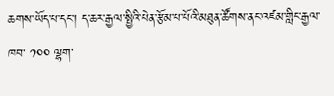ཆགས་ཡོད་པ་དང་། ད་ཆར་རྒྱལ་སྤྱིའི་པེན་རྩོམ་པ་པོའི་མཐུན་ཚོགས་ནང་འཛམ་གླིང་རྒྱལ་ཁབ་ ༡༠༠ ལྷག་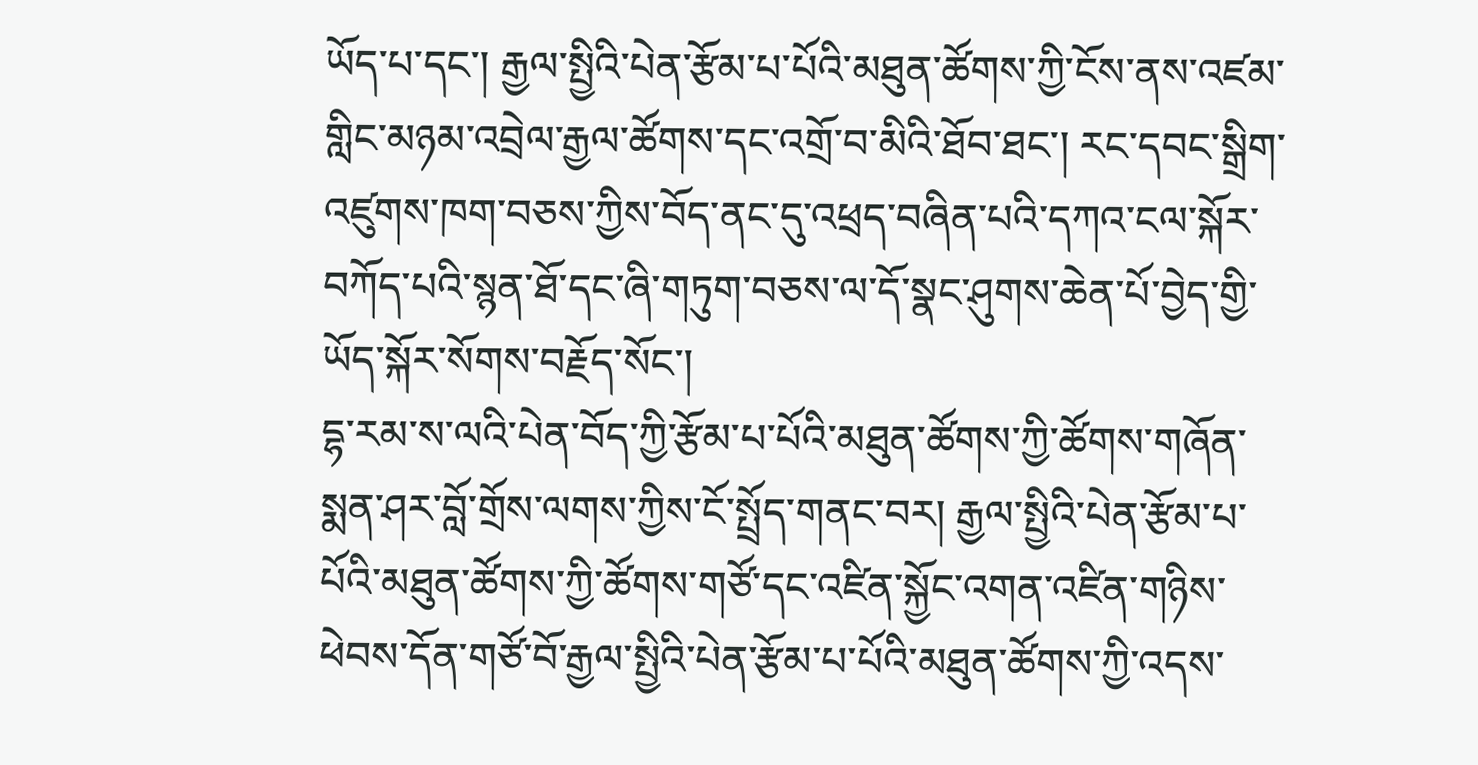ཡོད་པ་དང་། རྒྱལ་སྤྱིའི་པེན་རྩོམ་པ་པོའི་མཐུན་ཚོགས་ཀྱི་ངོས་ནས་འཛམ་གླིང་མཉམ་འབྲེལ་རྒྱལ་ཚོགས་དང་འགྲོ་བ་མིའི་ཐོབ་ཐང་། རང་དབང་སྒྲིག་འཛུགས་ཁག་བཅས་ཀྱིས་བོད་ནང་དུ་འཕྲད་བཞིན་པའི་དཀའ་ངལ་སྐོར་བཀོད་པའི་སྙན་ཐོ་དང་ཞི་གཏུག་བཅས་ལ་དོ་སྣང་ཤུགས་ཆེན་པོ་བྱེད་གྱི་ཡོད་སྐོར་སོགས་བརྗོད་སོང་།
དྷ་རམ་ས་ལའི་པེན་བོད་ཀྱི་རྩོམ་པ་པོའི་མཐུན་ཚོགས་ཀྱི་ཚོགས་གཞོན་སྨན་ཤར་བློ་གྲོས་ལགས་ཀྱིས་ངོ་སྤྲོད་གནང་བར། རྒྱལ་སྤྱིའི་པེན་རྩོམ་པ་པོའི་མཐུན་ཚོགས་ཀྱི་ཚོགས་གཙོ་དང་འཛིན་སྐྱོང་འགན་འཛིན་གཉིས་ཕེབས་དོན་གཙོ་བོ་རྒྱལ་སྤྱིའི་པེན་རྩོམ་པ་པོའི་མཐུན་ཚོགས་ཀྱི་འདས་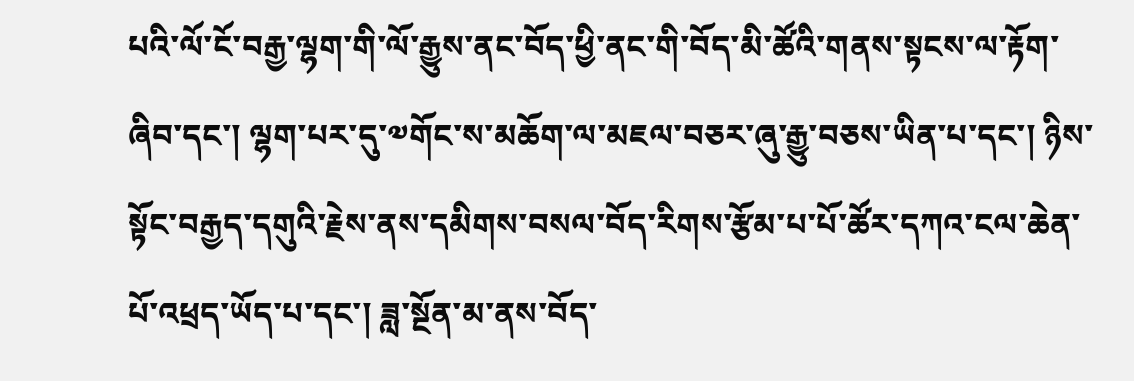པའི་ལོ་ངོ་བརྒྱ་ལྷག་གི་ལོ་རྒྱུས་ནང་བོད་ཕྱི་ནང་གི་བོད་མི་ཚོའི་གནས་སྟངས་ལ་རྟོག་ཞིབ་དང་། ལྷག་པར་དུ་༧གོང་ས་མཆོག་ལ་མཇལ་བཅར་ཞུ་རྒྱུ་བཅས་ཡིན་པ་དང་། ཉིས་སྟོང་བརྒྱད་དགུའི་རྗེས་ནས་དམིགས་བསལ་བོད་རིགས་རྩོམ་པ་པོ་ཚོར་དཀའ་ངལ་ཆེན་པོ་འཕྲད་ཡོད་པ་དང་། ཟླ་སྔོན་མ་ནས་བོད་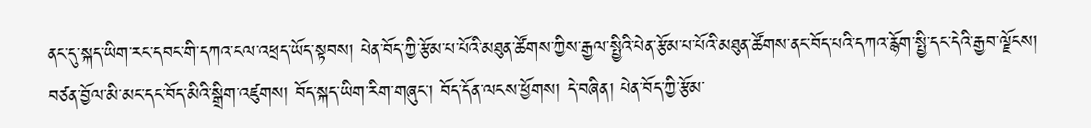ནང་དུ་སྐད་ཡིག་རང་དབང་གི་དཀའ་ངལ་འཕྲད་ཡོད་སྟབས། པེན་བོད་ཀྱི་རྩོམ་པ་པོའི་མཐུན་ཚོགས་ཀྱིས་རྒྱལ་སྤྱིའི་པེན་རྩོམ་པ་པོའི་མཐུན་ཚོགས་ནང་བོད་པའི་དཀའ་རྙོག་སྤྱི་དང་དེའི་རྒྱབ་ལྗོངས། བཙན་བྱོལ་མི་མང་དང་བོད་མིའི་སྒྲིག་འཛུགས། བོད་སྐད་ཡིག་རིག་གཞུང་། བོད་དོན་ལངས་ཕྱོགས། དེ་བཞིན། པེན་བོད་ཀྱི་རྩོམ་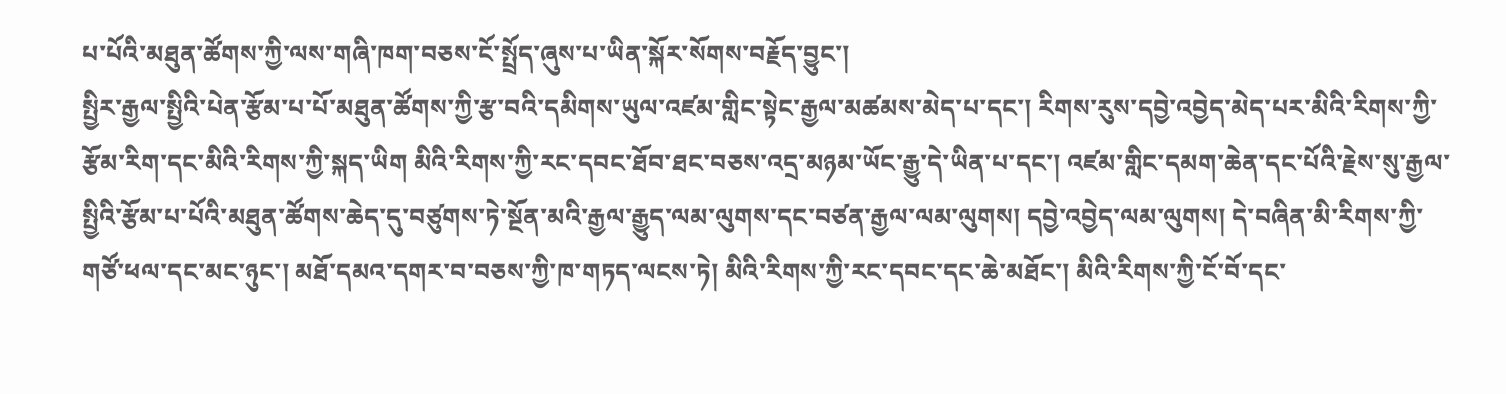པ་པོའི་མཐུན་ཚོགས་ཀྱི་ལས་གཞི་ཁག་བཅས་ངོ་སྤྲོད་ཞུས་པ་ཡིན་སྐོར་སོགས་བརྗོད་བྱུང་།
སྤྱིར་རྒྱལ་སྤྱིའི་པེན་རྩོམ་པ་པོ་མཐུན་ཚོགས་ཀྱི་རྩ་བའི་དམིགས་ཡུལ་འཛམ་གླིང་སྟེང་རྒྱལ་མཚམས་མེད་པ་དང་། རིགས་རུས་དབྱེ་འབྱེད་མེད་པར་མིའི་རིགས་ཀྱི་རྩོམ་རིག་དང་མིའི་རིགས་ཀྱི་སྐད་ཡིག མིའི་རིགས་ཀྱི་རང་དབང་ཐོབ་ཐང་བཅས་འདྲ་མཉམ་ཡོང་རྒྱུ་དེ་ཡིན་པ་དང་། འཛམ་གླིང་དམག་ཆེན་དང་པོའི་རྗེས་སུ་རྒྱལ་སྤྱིའི་རྩོམ་པ་པོའི་མཐུན་ཚོགས་ཆེད་དུ་བཙུགས་ཏེ་སྔོན་མའི་རྒྱལ་རྒྱུད་ལམ་ལུགས་དང་བཙན་རྒྱལ་ལམ་ལུགས། དབྱེ་འབྱེད་ལམ་ལུགས། དེ་བཞིན་མི་རིགས་ཀྱི་གཙོ་ཕལ་དང་མང་ཉུང་། མཐོ་དམའ་དགར་བ་བཅས་ཀྱི་ཁ་གཏད་ལངས་ཏེ། མིའི་རིགས་ཀྱི་རང་དབང་དང་ཆེ་མཐོང་། མིའི་རིགས་ཀྱི་ངོ་བོ་དང་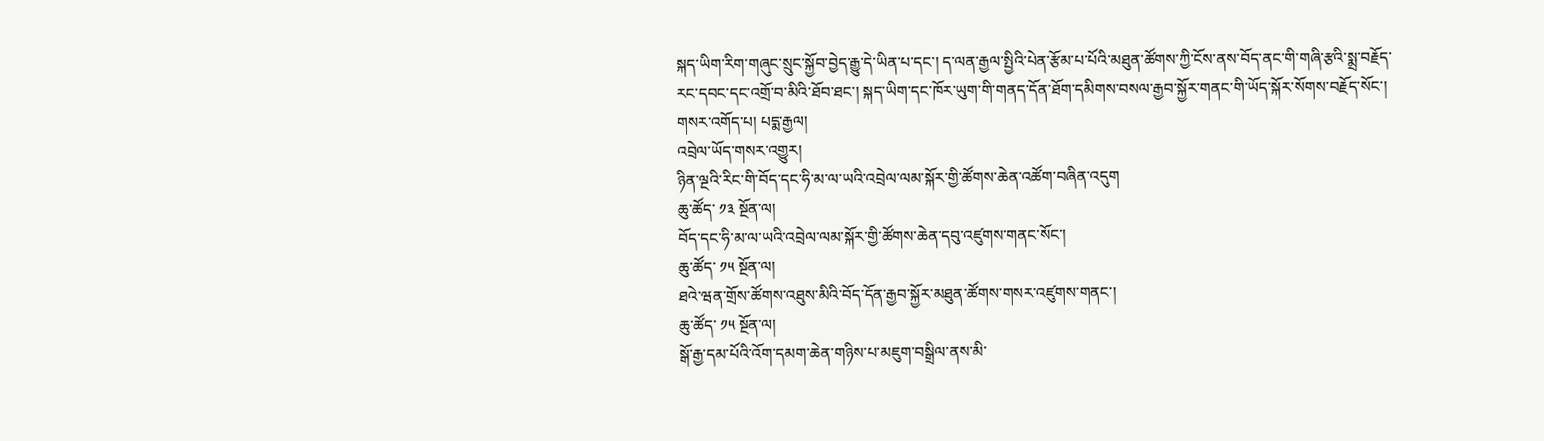སྐད་ཡིག་རིག་གཞུང་སྲུང་སྐྱོབ་བྱེད་རྒྱུ་དེ་ཡིན་པ་དང་། ད་ལན་རྒྱལ་སྤྱིའི་པེན་རྩོམ་པ་པོའི་མཐུན་ཚོགས་ཀྱི་ངོས་ནས་བོད་ནང་གི་གཞི་རྩའི་སྨྲ་བརྗོད་རང་དབང་དང་འགྲོ་བ་མིའི་ཐོབ་ཐང་། སྐད་ཡིག་དང་ཁོར་ཡུག་གི་གནད་དོན་ཐོག་དམིགས་བསལ་རྒྱབ་སྐྱོར་གནང་གི་ཡོད་སྐོར་སོགས་བརྗོད་སོང་།
གསར་འགོད་པ། པདྨ་རྒྱལ།
འབྲེལ་ཡོད་གསར་འགྱུར།
ཉིན་ལྔའི་རིང་གི་བོད་དང་ཧི་མ་ལ་ཡའི་འབྲེལ་ལམ་སྐོར་གྱི་ཚོགས་ཆེན་འཚོག་བཞིན་འདུག
ཆུ་ཚོད་ ༡༣ སྔོན་ལ།
བོད་དང་ཧི་མ་ལ་ཡའི་འབྲེལ་ལམ་སྐོར་གྱི་ཚོགས་ཆེན་དབུ་འཛུགས་གནང་སོང་།
ཆུ་ཚོད་ ༡༥ སྔོན་ལ།
ཐའེ་ཝན་གྲོས་ཚོགས་འཐུས་མིའི་བོད་དོན་རྒྱབ་སྐྱོར་མཐུན་ཚོགས་གསར་འཛུགས་གནང་།
ཆུ་ཚོད་ ༡༥ སྔོན་ལ།
སྒོ་རྒྱ་དམ་པོའི་འོག་དམག་ཆེན་གཉིས་པ་མཇུག་བསྒྲིལ་ནས་མི་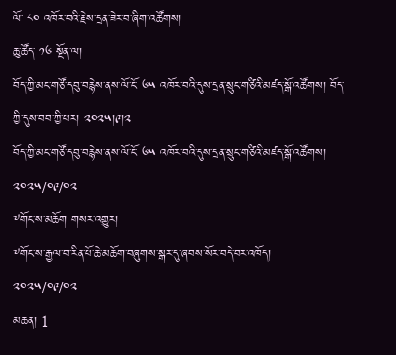ལོ་ ༨༠ འཁོར་བའི་རྗེས་དྲན་ཟེར་བ་ཞིག་འཚོགས།
ཆུ་ཚོད་ ༡༦ སྔོན་ལ།
བོད་ཀྱི་མང་གཙོ་དབུ་བརྙེས་ནས་ལོ་ངོ་ ༦༥ འཁོར་བའི་དུས་དྲན་སྲུང་གཙིའི་མཛད་སྒོ་འཚོགས། བོད་ཀྱི་དུས་བབ་ཀྱི་པར། ༢༠༢༥།༩།༢
བོད་ཀྱི་མང་གཙོ་དབུ་བརྙེས་ནས་ལོ་ངོ་ ༦༥ འཁོར་བའི་དུས་དྲན་སྲུང་གཙིའི་མཛད་སྒོ་འཚོགས།
༢༠༢༥/༠༩/༠༢
༸གོང་ས་མཆོག གསར་འགྱུར།
༸གོང་ས་རྒྱལ་བ་རིན་པོ་ཆེ་མཆོག་བཞུགས་སྒར་དུ་ཞབས་སོར་བདེ་བར་འཁོད།
༢༠༢༥/༠༩/༠༢
མཆན། 1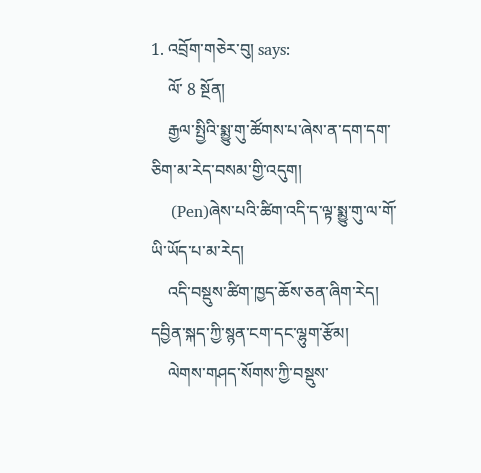1. འབྲོག་གཅེར་བུ། says:
    ལོ་ 8 སྔོན།
    རྒྱལ་སྤྱིའི་སྨྱུ་གུ་ཚོགས་པ་ཞེས་ན་དག་དག་ཅིག་མ་རེད་བསམ་གྱི་འདུག།
    (Pen)ཞེས་པའི་ཚིག་འདི་ད་ལྟ་སྨྱུ་གུ་ལ་གོ་ཡི་ཡོད་པ་མ་རེད།
    འདི་བསྡུས་ཚིག་ཁྱད་ཆོས་ཅན་ཞིག་རེད། དབྱིན་སྐད་ཀྱི་སྙན་ངག་དང་ལྷུག་རྩོམ།
    ལེགས་གཤད་སོགས་ཀྱི་བསྡུས་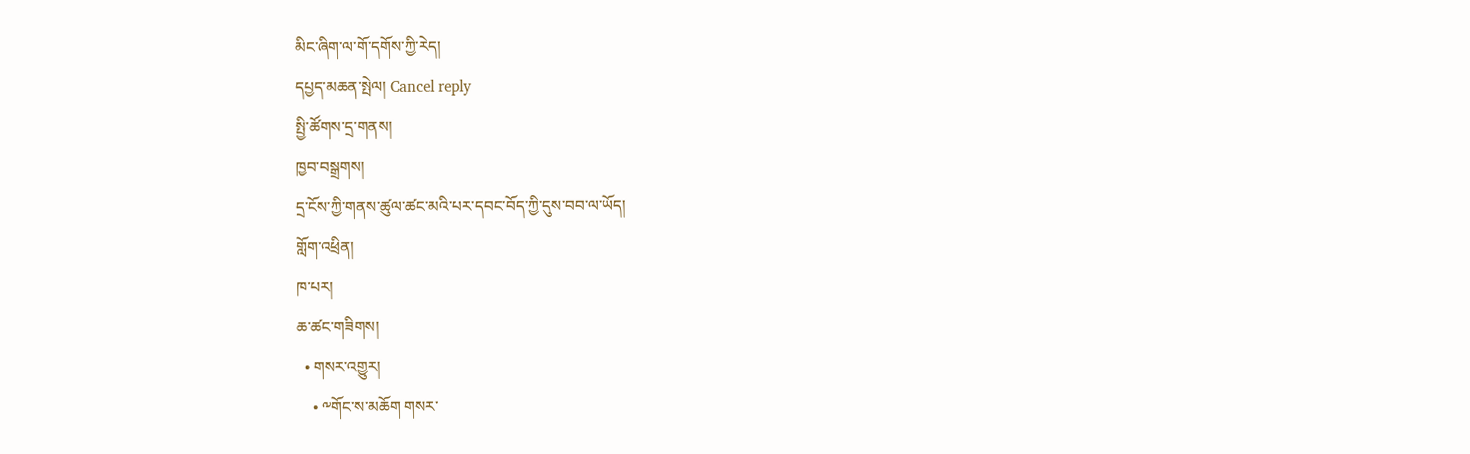མིང་ཞིག་ལ་གོ་དགོས་ཀྱི་རེད།
དཔྱད་མཆན་སྤེལ། Cancel reply
སྤྱི་ཚོགས་དྲ་གནས།
ཁྱབ་བསྒྲགས།
དྲ་ངོས་ཀྱི་གནས་ཚུལ་ཚང་མའི་པར་དབང་བོད་ཀྱི་དུས་བབ་ལ་ཡོད།
གློག་འཕྲིན།
ཁ་པར།
ཆ་ཚང་གཟིགས།
  • གསར་འགྱུར།
    • ༸གོང་ས་མཆོག གསར་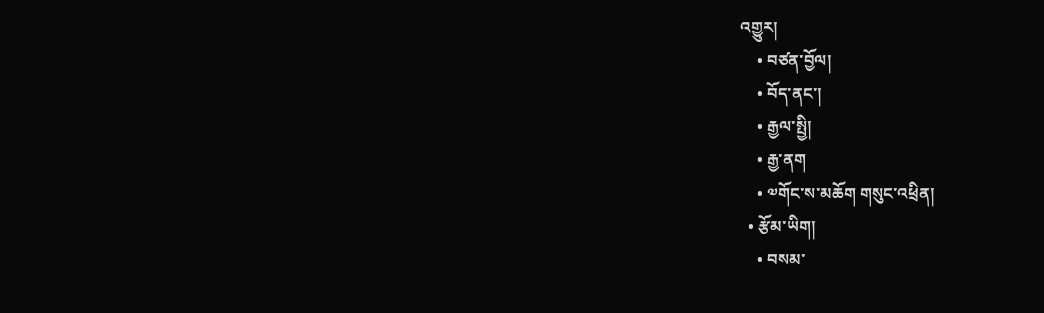འགྱུར།
    • བཙན་བྱོལ།
    • བོད་ནང་།
    • རྒྱལ་སྤྱི།
    • རྒྱ་ནག
    • ༧གོང་ས་མཆོག གསུང་འཕྲིན།
  • རྩོམ་ཡིག།
    • བསམ་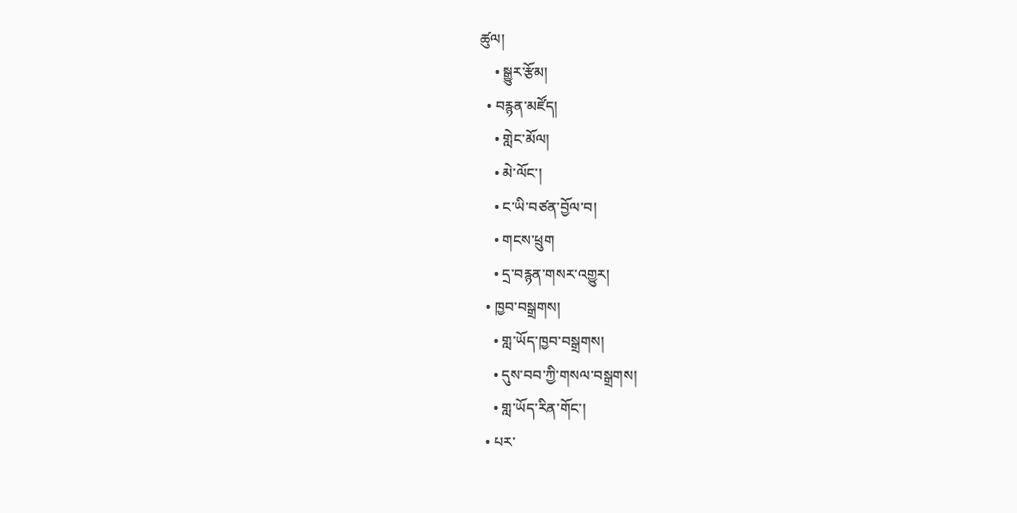ཚུལ།
    • སྒྱུར་རྩོམ།
  • བརྙན་མཛོད།
    • གླེང་མོལ།
    • མེ་ལོང་།
    • ང་ཡི་བཙན་བྱོལ་བ།
    • གངས་ཕྲུག
    • དྲ་བརྙན་གསར་འགྱུར།
  • ཁྱབ་བསྒྲགས།
    • གླ་ཡོད་ཁྱབ་བསྒྲགས།
    • དུས་བབ་ཀྱི་གསལ་བསྒྲགས།
    • གླ་ཡོད་རིན་གོང་།
  • པར་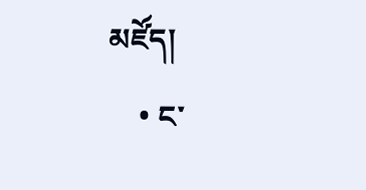མཛོད།
    • ང་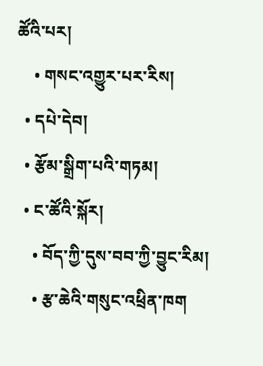ཚོའི་པར།
    • གསང་འགྱུར་པར་རིས།
  • དཔེ་དེབ།
  • རྩོམ་སྒྲིག་པའི་གཏམ།
  • ང་ཚོའི་སྐོར།
    • བོད་ཀྱི་དུས་བབ་ཀྱི་བྱུང་རིམ།
    • རྩ་ཆེའི་གསུང་འཕྲིན་ཁག